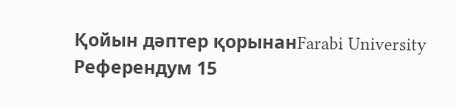Қойын дәптер қорынанFarabi University
Референдум 15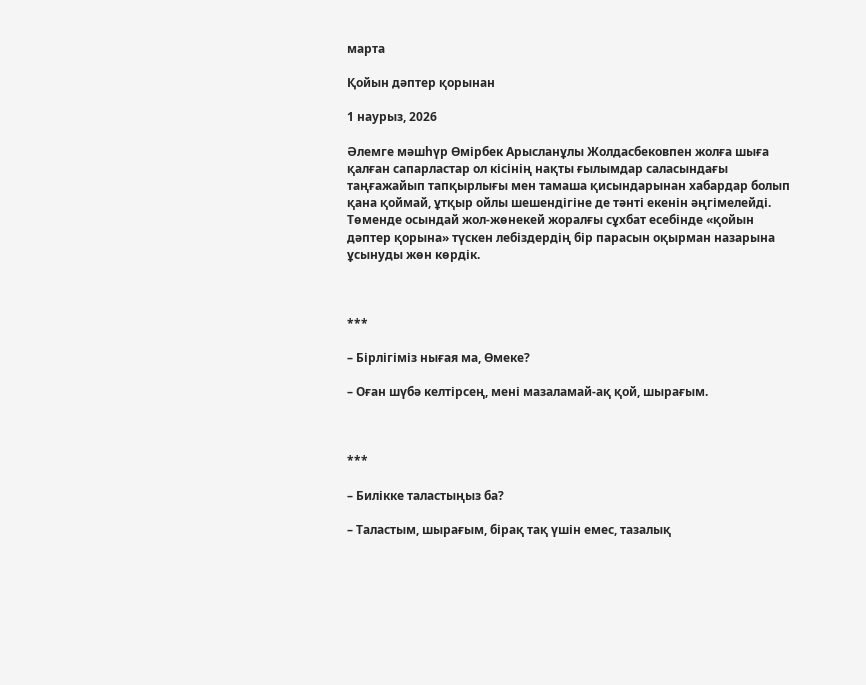марта

Қойын дәптер қорынан

1 наурыз, 2026

Әлемге мәшһүр Өмірбек Арысланұлы Жолдасбековпен жолға шыға қалған сапарластар ол кісінің нақты ғылымдар саласындағы таңғажайып тапқырлығы мен тамаша қисындарынан хабардар болып қана қоймай, ұтқыр ойлы шешендігіне де тәнті екенін әңгімелейді. Төменде осындай жол-жөнекей жоралғы сұхбат есебінде «қойын дәптер қорына» түскен лебіздердің бір парасын оқырман назарына ұсынуды жөн көрдік.



***

– Бірлігіміз нығая ма, Өмеке?

– Оған шүбә келтірсең, мені мазаламай-ақ қой, шырағым.



***

– Билікке таластыңыз ба?

– Таластым, шырағым, бірақ тақ үшін емес, тазалық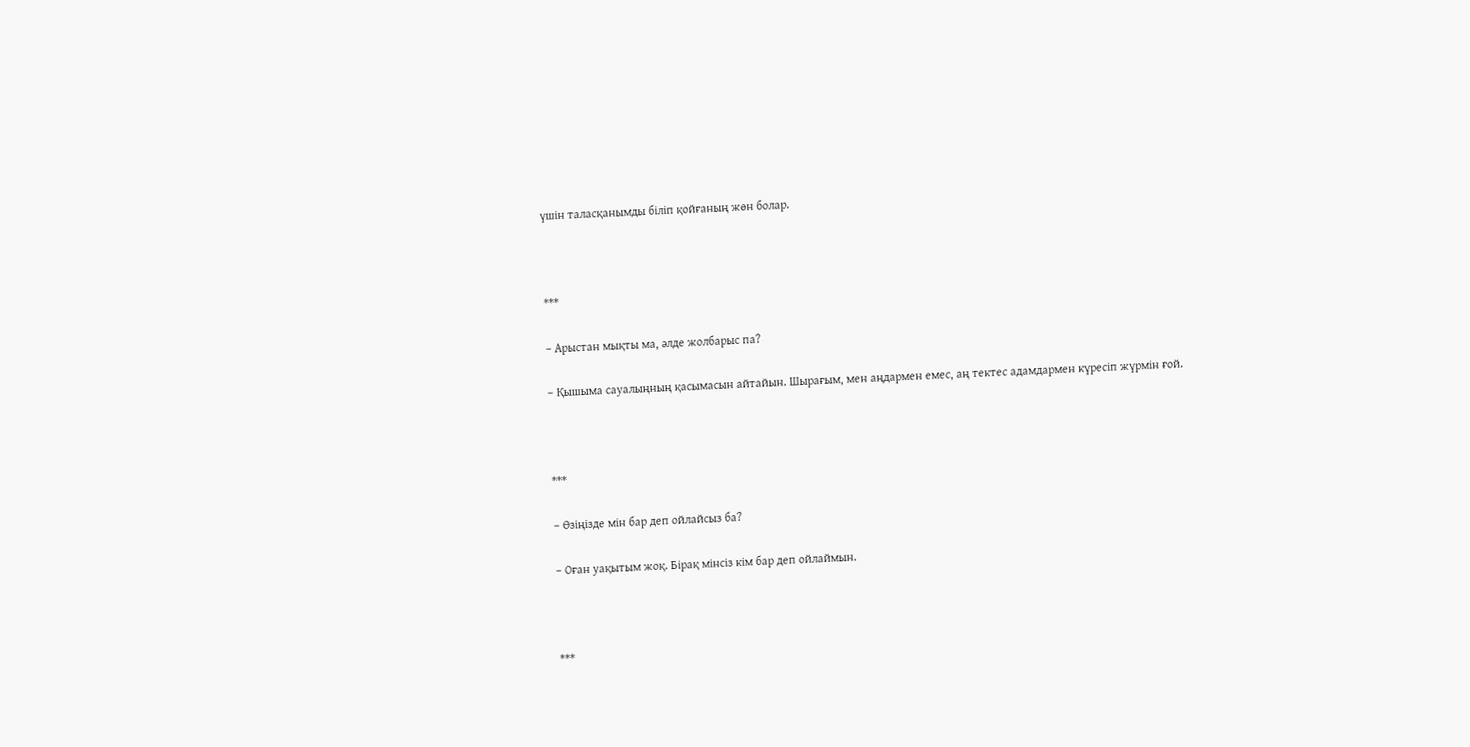үшін таласқанымды біліп қойғаның жөн болар.



***

– Арыстан мықты ма, әлде жолбарыс па?

– Қышыма сауалыңның қасымасын айтайын. Шырағым, мен аңдармен емес, аң тектес адамдармен күресіп жүрмін ғой.



***

– Өзіңізде мін бар деп ойлайсыз ба?

– Оған уақытым жоқ. Бірақ мінсіз кім бар деп ойлаймын.



***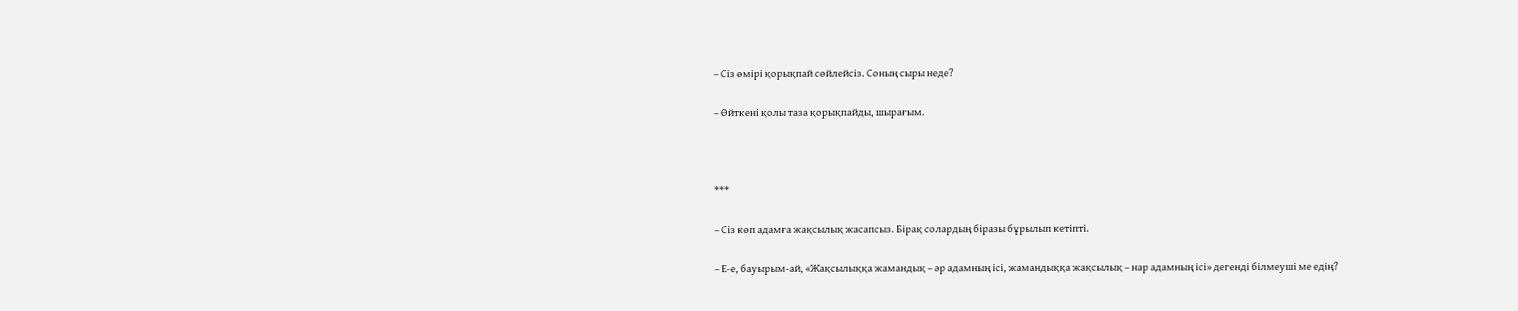– Сіз өмірі қорықпай сөйлейсіз. Соның сыры неде?

– Өйткені қолы таза қорықпайды, шырағым.



***

– Сіз көп адамға жақсылық жасапсыз. Бірақ солардың біразы бұрылып кетіпті.

– Е-е, бауырым-ай, «Жақсылыққа жамандық – әр адамның ісі, жамандыққа жақсылық – нар адамның ісі» дегенді білмеуші ме едің?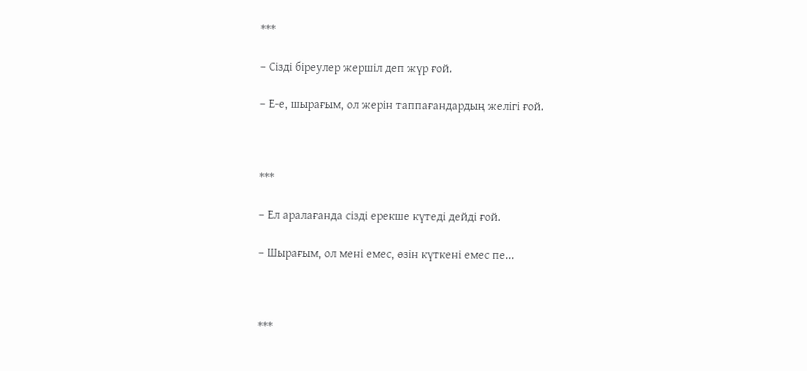***

– Сізді біреулер жершіл деп жүр ғой.

– Е-е, шырағым, ол жерін таппағандардың желігі ғой.



***

– Ел аралағанда сізді ерекше күтеді дейді ғой.

– Шырағым, ол мені емес, өзін күткені емес пе...



***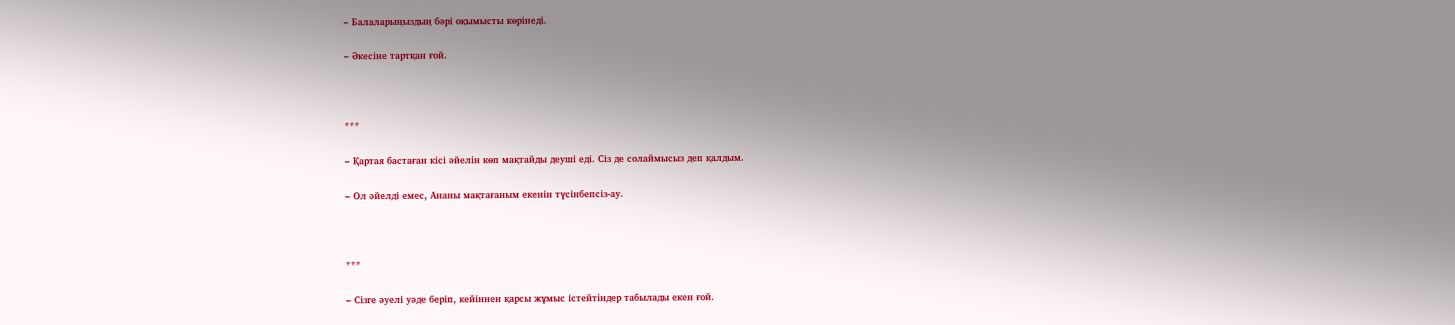– Балаларыңыздың бәрі оқымысты көрінеді.

– Әкесіне тартқан ғой.



***

– Қартая бастаған кісі әйелін көп мақтайды деуші еді. Сіз де солаймысыз деп қалдым.

– Ол әйелді емес, Ананы мақтағаным екенін түсінбепсіз-ау.



***

– Сізге әуелі уәде беріп, кейіннен қарсы жұмыс істейтіндер табылады екен ғой.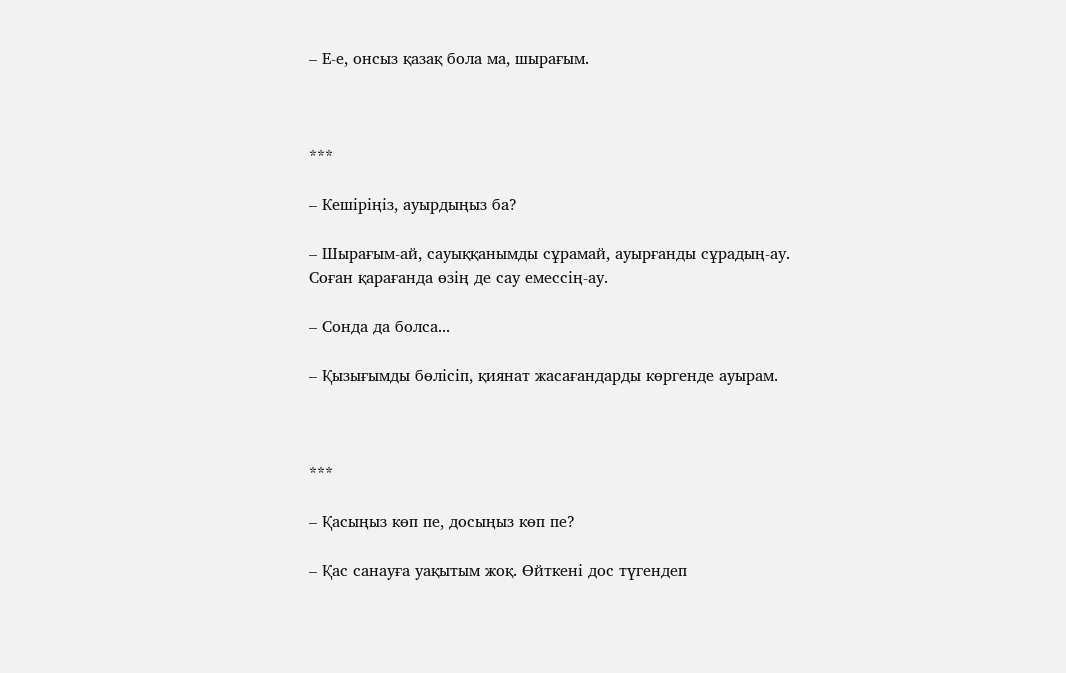– Е-е, онсыз қазақ бола ма, шырағым.



***

– Кешіріңіз, ауырдыңыз ба?

– Шырағым-ай, сауыққанымды сұрамай, ауырғанды сұрадың-ау. Соған қарағанда өзің де сау емессің-ау.

– Сонда да болса...

– Қызығымды бөлісіп, қиянат жасағандарды көргенде ауырам.



***

– Қасыңыз көп пе, досыңыз көп пе?

– Қас санауға уақытым жоқ. Өйткені дос түгендеп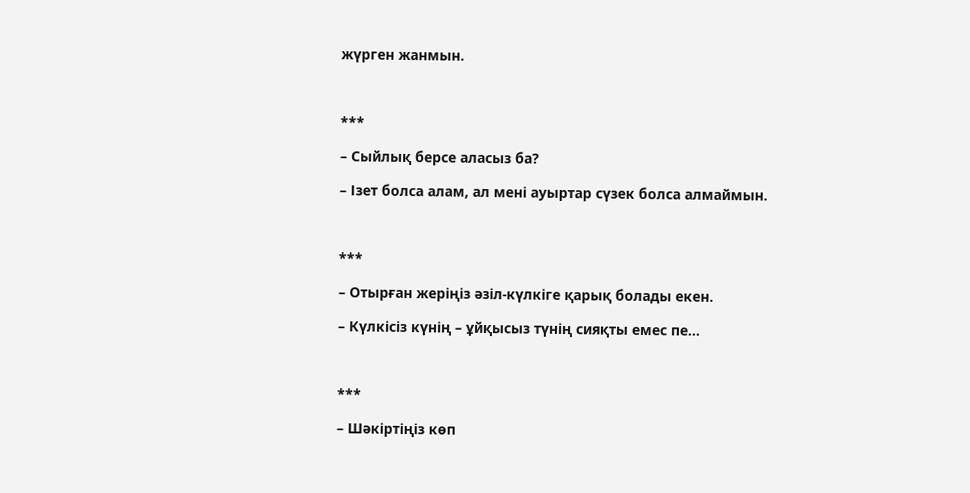жүрген жанмын.



***

– Сыйлық берсе аласыз ба?

– Ізет болса алам, ал мені ауыртар сүзек болса алмаймын.



***

– Отырған жеріңіз әзіл-күлкіге қарық болады екен.

– Күлкісіз күнің – ұйқысыз түнің сияқты емес пе...



***

– Шәкіртіңіз көп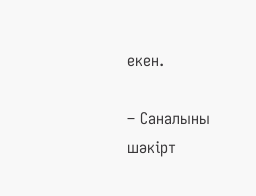екен.

– Саналыны шәкірт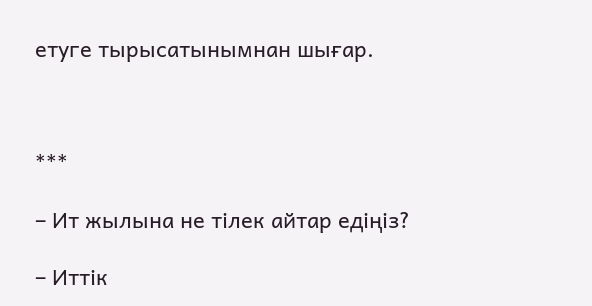етуге тырысатынымнан шығар.



***

– Ит жылына не тілек айтар едіңіз?

– Иттік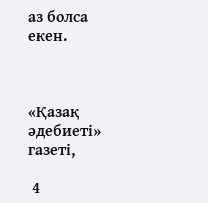аз болса екен.



«Қазақ әдебиеті» газеті,

 4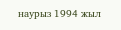наурыз 1994 жыл